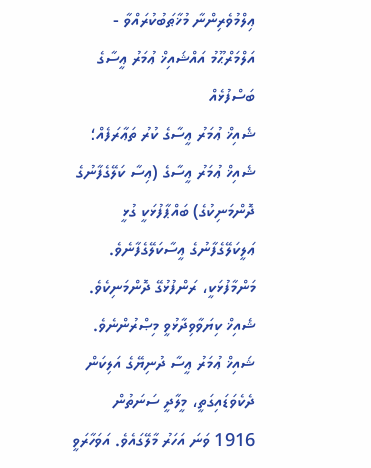ޢިލްމުވެރިންނާ މުޚާޠަބުކުރައްވާ - އަލްމަރްޙޫމު އައްޝައިޚް ޢުމަރު ޢީސާގެ ބަސްފުޅެއް
ޝެއިޚް ޢުމަރު ޢީސާގެ ކުރު ތަޢާރަފެއް؛
ޝެއިޚް ޢުމަރު ޢީސާގެ (ޢިސާ ކަލޭގެފާނުގެ ދޮންމަނިކުގެ) ބައްޕާފުޅަކީ ގުޅީ ޢަލީކަލޭގެފާނުގެ ޢީސާކަލޭގެފާނެވެ. މަންމާފުޅަކީ، ރަންފުޅުގޭ ދޮންމަނިކެވެ. ޝެއިޚް ކިޔަވާވިދާޅުވީ މިޞްރުންނެވެ.
ޝައިޚް ޢުމަރު ޢީސާ ދުނިޔޭގެ އަލިކަން ދެކެވަޑައިގަތީ، މީލާދީ ސަނަތުން 1916 ވަނަ އަހަރު މާލޭގައެވެ. އަވަހާރަވީ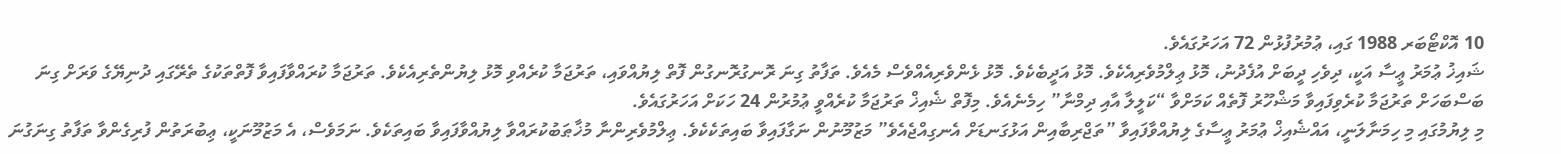10 އޮކްޓޯބަރ 1988 ގައި، ޢުމުރުފުޅުން 72 އަހަރުގައެވެ.
ޝައިޚު ޢުމަރު ޢީސާ އަކީ، ދިވެހި ދީބަށް އުފެދުނު، މޮޅު ޢިލްމުވެރިއެކެވެ. މޮޅު އަދީބެކެވެ. މޮޅު ޅެންވެރިއެއްވެސް މެއެވެ. ތަފާތު ގިނަ ރޮނގުރޮނގުން ފޮތް ލިޔުއްވައި، ތަރުޖަމާ ކުރެއްވި މޮޅު ލިޔުންތެރިއެކެވެ. ތަރުޖަމާ ކުރައްވާފައިވާ ފޮތްތަކުގެ ތެރޭގައި ދުނިޔޭގެ ވަރަށް ގިނަ ބަސްބަހަށް ތަރުޖަމާ ކުރެވިފައިވާ މަޝްހޫރު ފޮތެއް ކަމަށްވާ “ކަލީލާ އާއި ދިމްނާ” ހިމެނެއެވެ. މިފޮތް ޝެއިޚް ތަރުޖަމާ ކުރެއްވީ ޢުމުރުން 24 ހަކަށް އަހަރުގައެވެ.
މި ލިޔުމުގައި މި ހިމަނާލަނީ، އައްޝެއިޚް ޢުމަރު ޢީސާގެ ލިޔުއްވާފައިވާ ”ތަޖްރިބާއިން އަޅުގަނޑަށް އެނގިއްޖެއެވެ” މަޒުމޫނުން ނަގާފައިވާ ބައިތަކެކެވެ. ޢިލްމުވެރިންނާ މުޚާޠަބުކުރައްވާ ލިޔުއްވާފައިވާ ބައިތަކެވެ. ނަމަވެސް، އެ މަޒުމޫނަކީ، ޢިބުރަތުން ފުރިގެންވާ ތަފާތު ގިނަގުނަ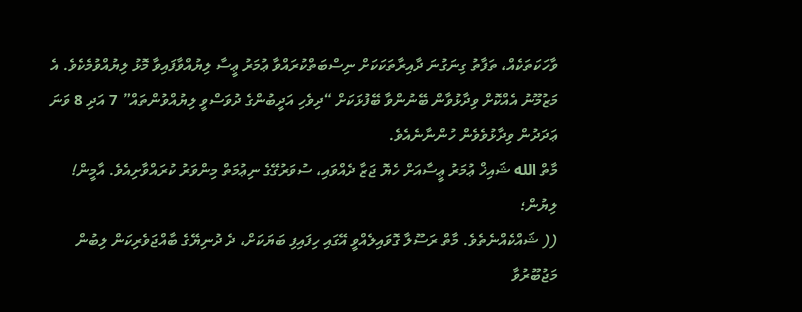ވާހަކަތަކެއް، ތަފާތު ގިނަގުނަ ދާއިރާތަކަކަށް ނިސްބަތްކުރައްވާ ޢުމަރު ޢީސާ ލިޔުއްވާފައިވާ މޮޅު ލިޔުއްވުމެކެވެ. އެ މަޒުމޫނު އެއްކޮށް ވިދާޅުވާން ބޭނުންވާ ބޭފުޅަކަށް “ދިވެހި އަދީބުންގެ ދުވަސްވީ ލިޔުއްވުންތައް” 7 އަދި 8 ވަނަ ޢަދަދުން ވިދާޅުވެވެން ހުންނާނެއެވެ.
މާތް الله ޝައިޚް ޢުމަރު ޢީސާއަށް ހެޔޮ ޖަޒާ ދެއްވައި، ސުވަރުގޭގެ ނިޢުމަތް މިންވަރު ކުރައްވާށިއެވެ. އާމީން!
ލިޔުން؛
(( ޝައްކެއްނެތެވެ. މާތް ރަސޫލާ ގޮވައިލެއްވީ އޭގައި ހިފައިފި ބަޔަކަށް، ދެ ދުނިޔޭގެ ބާއްޖަވެރިކަން ލިބުން މަޖުބޫރުވާ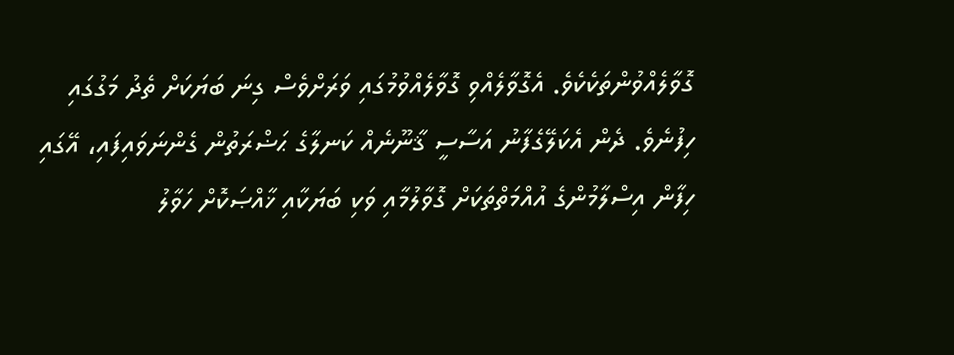ގޮވާލެއްވުންތަކެކެވެ. އެގޮވާލެއްވި ގޮވާލެއްވުމުގައި ވަރަށްވެސް ގިނަ ބަޔަކަށް ތެދު މަގުގައި ހިފުނެވެ. ދެން އެކަލޭގެފާނު އަސާސީ ޤާނޫނެއް ކަނލާގެ ޙަޟްރަތުން ގެންނަވައިފައި، އޭގައި ހިފާން އިސްލާމުންގެ އުއްމަތްތަކަށް ގޮވާލުމާއި ވަކި ބަޔަކާއި ޚާއްޞަކޮށް ހަވާލު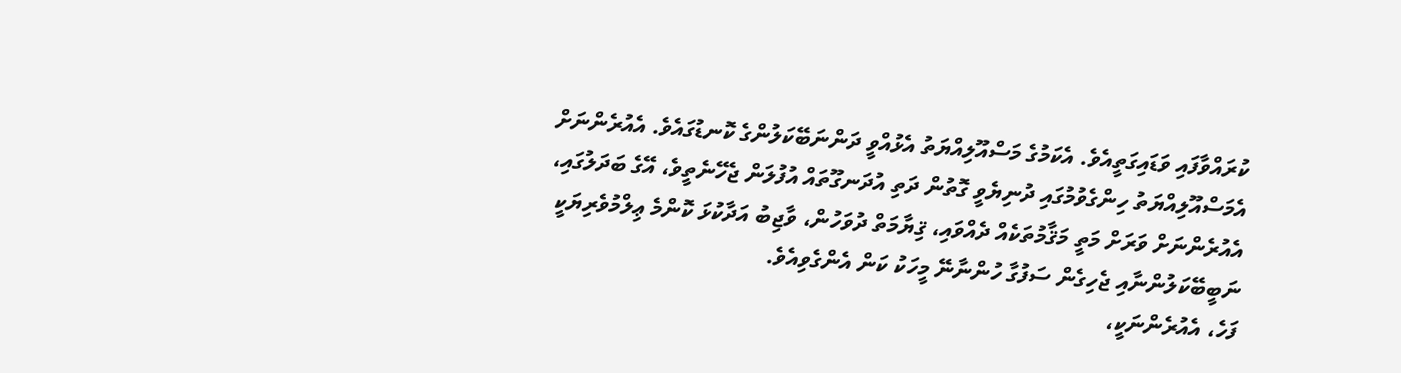ކުރައްވާފައި ވަޑައިގަތީއެވެ. އެކަމުގެ މަސްއޫލިއްޔަތު އެޅުއްވީ ދަންނަބޭކަލުންގެ ކޮނޑުގައެވެ. އެއުރެންނަށް އެމަސްއޫލިއްޔަތު ހިންގެވުމުގައި ދުނިޔެވީ ގޮތުން ދަތި އުދަނގޫތައް އުފުލަން ޖެހޭނެތީވެ، އޭގެ ބަދަލުގައި، އެއުރެންނަށް ވަރަށް މަތީ މަޤާމުތަކެއް ދެއްވައި، ޤިޔާމަތް ދުވަހުން، ވާޖިބު އަދާކުޅަ ކޮންމެ ޢިލްމުވެރިޔަކީ ނަބީބޭކަލުންނާއި ޖެހިގެން ސަފުގާ ހުންނާނޭ މީހަކު ކަން އެންގެވިއެވެ.
ފަހެ، އެއުރެންނަކީ،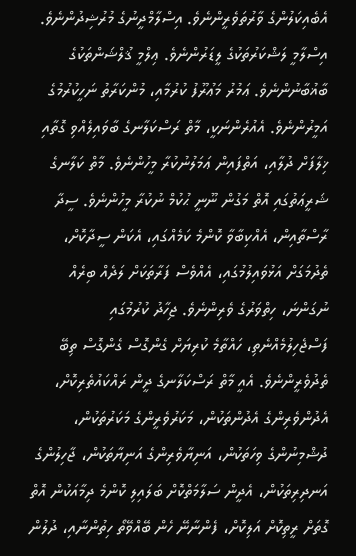އެބެއިކަލުންގެ ވާރުތަވެރީންނެވެ. އިސްލާމްދީނުގެ މުރުޝިދުންނެވެ. އިސްލާމީ ލަޝްކަރުތަކުގެ ލީޑަރުންނެވެ. ޢިލްމީ ޤުލްޝަންތަކުގެ ބާޣުބާނުންނެވެ. ޢަމުރު މަޢުރޫފު ކުރުމާއި، މުންކަރާތު ނަހީކުރުމުގެ އަމީރުންނެވެ. އެއުރެންނަކީ، މާތް ރަސްކަލާނގެ ބާވައިލެއްވި ގޮތާއި ޚިލާފަށް ދުލާއި، އަތްފައިން ޢަމަލުނުކުރާ މީހުންނެވެ. މާތް ކަލާނގެ ޝަރީޢަތުގައި އޮތް މަގުން ނޫނީ ޙުކުމް ނުކުރާ މީހުންނެވެ. ސީދާ ރާސްތާއިން، އެއްކިބާވާ ކޮންމެ ކަމެއްގައި، އެކަން ސީދާކޮށް، ތެދުމަގަށް އަޅުވައިލުމުގައި، އެއްވެސް ފަރާތަކަށް ލަދެއް ބިރެއް ނުގަންނަ، ހިތްވަރުގެ ވެރިންނެވެ. ޖިހާދު ކުރުމުގައި ފަސްޖެހިލުމެއްނެތި، ހައްތާމެ ކުރިޔަށް ގެންގޮސް ގެންގޮސް ތިބޭ ތެދުވެރީންނެވެ. އެއީ މާތް ރަސްކަލާނގެ ދީން ރައްކައުތެރިކޮށް، އެދުންވެރިންގެ އެދުންތަކުން، މަކަރުވެރީންގެ މަކަރުތަކުން، ދުޝްމިނުންގެ ވިހަތަކުން، އަނިޔާވެރިންގެ އަނިޔާތަކުން، ޖާހިލުންގެ އަނދިރިތަކުން، އެދީން ސަލާމަތްކޮށް ބަލައިލި ކޮންމެ ދިމާއަކުން އޮތް ގޮތަށް ރީތިކޮށް އަލިކޮށް، ފެންނާނޭ ހެން ބޭއްވޭތޯ ހިތުންނާއި، ދުލުން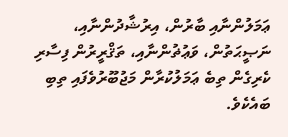ޢަމަލުންނާއި ބާރުން، އިރުޝާދުންނާއި، ނަޞީޙަތުން، ވަޢުޡުންނާއި، ތަޤްރީރުން ފިސާރި ކެރިގެން ތިބެ ޢަމަލުކުރާން މަޖުބޫރުވެފައި ތިބި ބައެކެވެ.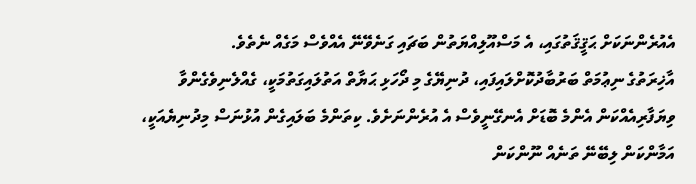އެއުރެންނަކަށް ޙަޤީޤަތުގައި، އެ މަސްއޫލިއްޔަތުން ބަޗައި ގަނެވޭނޭ އެއްވެސް މަގެއް ނެތެވެ.
އާޚިރަތުގެ ނިޢުމަތް ބަރުބާދުކޮށްލައިފައި، ދުނިޔޭގެ މި ދޯހަޅި ޙަޔާތް އަތުލައިގަތުމަކީ، ގެއްލެނިވެގެންވާ ވިޔަފާރިއެއްކަން އެންމެ ބޮޑަށް އެނގޭނީވެސް އެ އުރެންނަށެވެ. ކިތަންމެ ބަލައިގެން އުޅުނަސް މިދުނިޔެއަކީ، އަމާންކަން ލިބޭނޭ ތަނެއް ނޫންކަން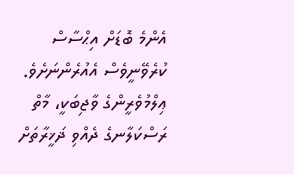އެންމެ ބޮޑަށް އިޙްސާސް ކުރެވޭނީވެސް އެއުރެންނަށެވެ.
ޢިލްމުވެރީންގެ ވާޖިބަކީ، މާތް ރަސްކަލާނގެ ދެއްވި ޛަޚީރާތަށް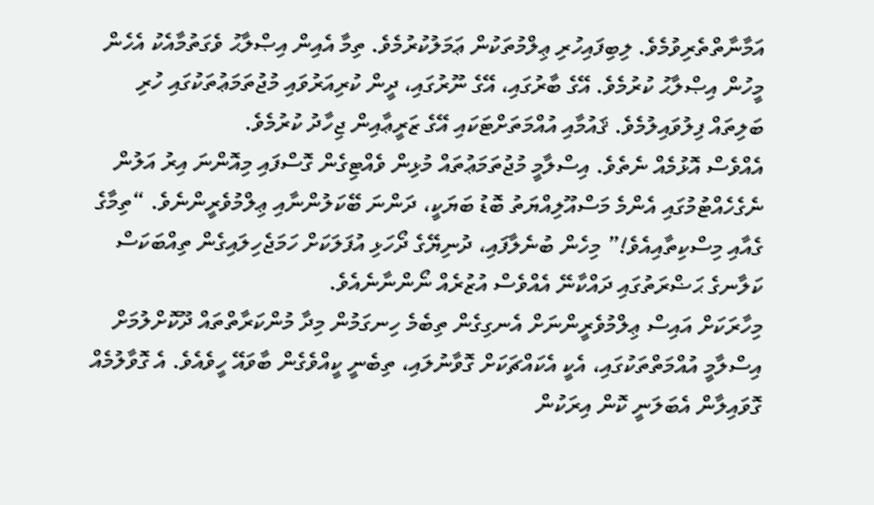އަމާނާތްތެރިވުމެވެ. ލިބިފައިހުރި ޢިލްމުތަކުން ޢަމަލުކުރުމެވެ. ތިމާ އެއިން އިޞްލާޙު ވެގަތުމާއެކު އެހެން މީހުން އިޞްލާޙު ކުރުމެވެ. އޭގެ ބާރުގައި، އޭގެ ނޫރުގައި، ދީން ކުރިއަރުވައި މުޖުތަމަޢުތަކުގައި ހުރި ބަލިތައް ފިލުވައިލުމެވެ. ޤައުމާއި އުއްމަތަށްޓަކައި އޭގެ ޒަރީޢާއިން ޖިހާދު ކުރުމެވެ.
އެއްވެސް އޮޅުމެއް ނެތެވެ. އިސްލާމީ މުޖުތަމަޢުތައް މުޅިން ވެއްޓިގެން ގޮސްފައި މިއޮންނަ އިރު އަލުން ނެގެހެއްޓުމުގައި އެންމެ މަސްއޫލިއްޔަތު ބޮޑު ބަޔަކީ، ދަންނަ ބޭކަލުންނާއި ޢިލްމުވެރީންނެވެ. “ތިމާގެ ގެއާއި މިސްކިތާއިއެވެ!” މިހެން ބުނެލާފައި، ދުނިޔޭގެ ދޯހަޅި އުފަލަކަށް ހަމަޖެހިލައިގެން ތިއްބަކަސް ކަލާނގެ ޙަޟްރަތުގައި ދައްކާނޭ އެއްވެސް އުޒުރެއް ނޯންނާނެއެވެ.
މިހާރަކަށް އައިސް ޢިލްމުވެރީންނަށް އެނގިގެން ތިބެމެ ހިނގަމުން މިދާ މުންކަރާތްތައް ދޫކޮށްލުމަށް އިސްލާމީ އުއްމަތްތަކުގައި، އެކީ އެކައްޗަކަށް ގޮވާނުލައި، ތިބެނީ ކީއްވެގެން ބާވައޭ ހީވެއެވެ. އެ ގޮވާލުމެއް ގޮވައިލާން އެބަލަނީ ކޮން އިރަކުން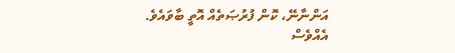އަންނާނޭ، ކޮން ފުރުޞަތެއް އޮތީ ބާވައެވެ.
އެއްވެސް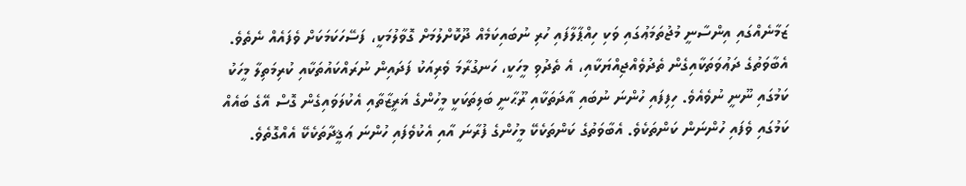ޒަމާނެއްގައި އިންސާނީ މުޖުތަމަޢުގައި ވަކި ހިއްޕާލާފައި ހުރި ނުބައިކަމެއް ދޫކޮށްލުމަށް ގޮވާލުމަކީ، ފަސޭހަކަމަކަށް ވެފައެއް ނެތެވެ. އެބާވަތުގެ ދަޢުވަތަކާއިގެން ތެދުވެއްޖިއްޔަކާއި، އެ ތެދުވި މީހަކީ، ހަނގުރާމަ ވެރިއަކު ފަދައިން ނުރައްކައުތަކާއި ކުރިމަތިލާ މީހަކު ކަމުގައި ނޫނީ ނުވެއެވެ. ހިފިފައި ހުންނަ ނުބައި އާދަތަކާއި ރޫޙާނީ ބަލިތަކަކީ މީހުންގެ ޣަރީޒާތާއި އެކުލަވައިގެން ގޮސް އޭގެ ބައެއް ކަމުގައި ވެފައި ހުންނަން ކަންތަކެވެ. އެބާވަތުގެ ކަންތަކެކޭ މީހުންގެ ފުރާނަ އާއި އެކުވެފައި ހުންނަ ޢަޤީދާތަކެކޭ އެއްގޮތެވެ.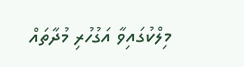މިލްކުގައިވާ އަގުހުރި މުދާތައް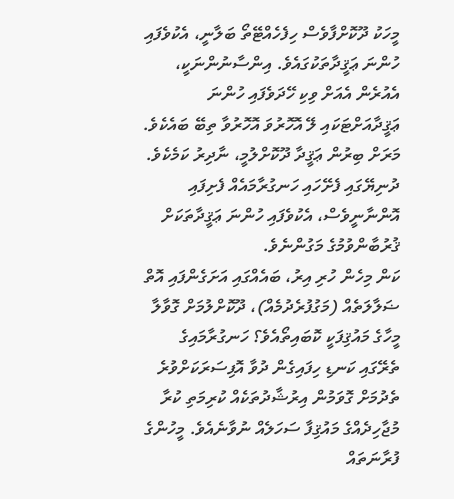މީހަކު ދޫކޮށްފާވެސް ހިފެހެއްޓޭތޯ ބަލާނީ، އެކުވެފައި ހުންނަ ޢަޤީދާތަކުގައެވެ. އިންސާނުންނަކީ، އެއުރެން އެއަށް ވިކި ހޭދަވެފައި ހުންނަ ޢަޤީދާއަށްޓަކައި ލޭ އޮހޮރުވަ އޮހޮރުވާ ތިބޭ ބައެކެވެ. މަރަށް ބިރުން ޢަޤީދާ ދޫކޮށްލުމީ، ނާދިރު ކަމެކެވެ. ދުނިޔޭގައި ފެށޭހައި ހަނގުރާމައެއް ފެށިފައި އޮންނާނީވެސް، އެކުވެފައި ހުންނަ ޢަޤީދާތަކަށް ޤުރުބާންވުމުގެ މަގުންނެވެ.
ކަން މިހެން ހުރި އިރު، ބައެއްގައި އަށަގެންފައި އޮތް ޟަލާލަތެއް (މަގުފުރެދުމެއް)، ދޫކޮށްލުމަށް ގޮވާލާ މީހާގެ މައުޤިފަކީ ކޮބައިތޯއެވެ؟ ހަނގުރާމައިގެ ތެރޭގައި ކަނޑި ހިފައިގެން ދުވާ އޮފިސަރަކަށްވުރެ ތެދުމަށް ގޮވަމުން އިރުޝާދުތަކެއް ކުރިމަތި ކުރާ މުޖާހިދެއްގެ މައުޤިފާ ސަހަލެއް ނުވާނެއެވެ. މީހުންގެ ފުރާނަތައް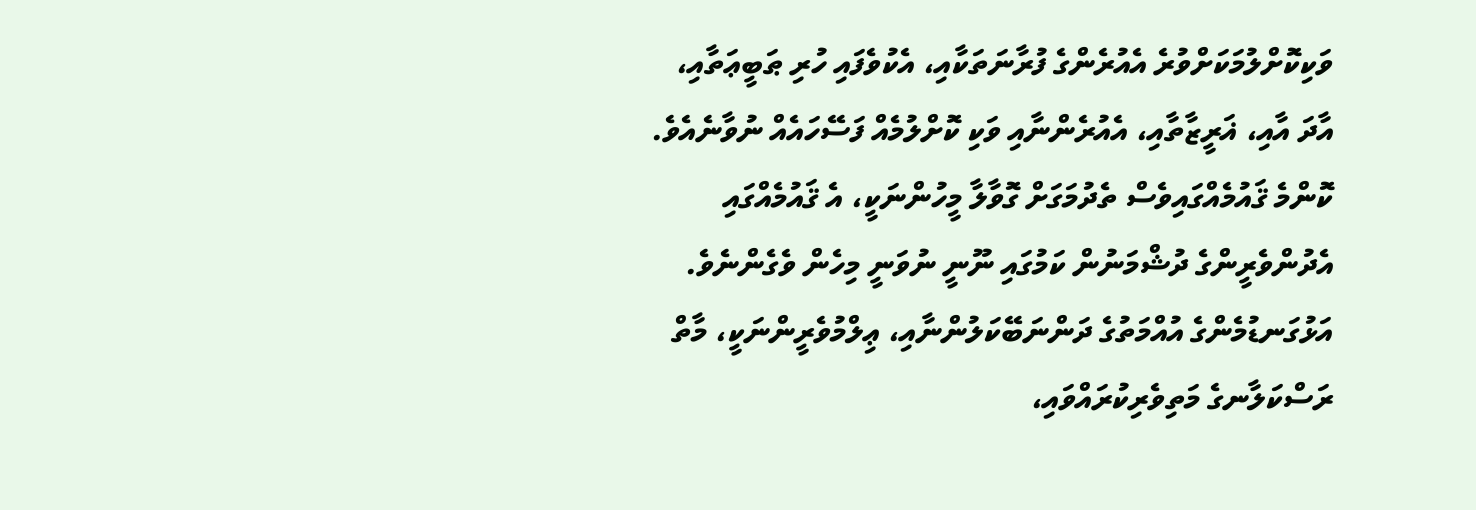ވަކިކޮށްލުމަކަށްވުރެ އެއުރެންގެ ފުރާނަތަކާއި، އެކުވެފައި ހުރި ޠަބީޢަތާއި، އާދަ އާއި، ޣަރީޒާތާއި، އެއުރެންނާއި ވަކި ކޮށްލުމެއް ފަސޭހައެއް ނުވާނެއެވެ. ކޮންމެ ޤައުމެއްގައިވެސް ތެދުމަގަށް ގޮވާލާ މީހުންނަކީ، އެ ޤައުމެއްގައި އެދުންވެރީންގެ ދުޝްމަނުން ކަމުގައި ނޫނީ ނުވަނީ މިހެން ވެގެންނެވެ.
އަޅުގަނޑުމެންގެ އުއްމަތުގެ ދަންނަބޭކަލުންނާއި، ޢިލްމުވެރީންނަކީ، މާތް ރަސްކަލާނގެ މަތިވެރިކުރައްވައި،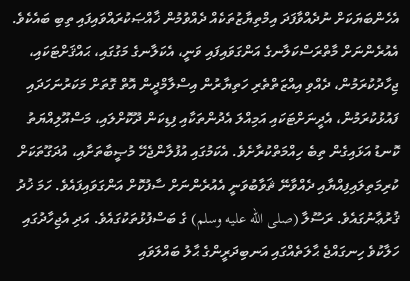އެހެންބަޔަކަށް ނުދެއްވާފަދަ އިމްތިޔާޒުތަކެއް ދެއްވުމުން ޚާއްޞަކުރައްވައިފައި ތިބި ބައެކެވެ. އެއުރެންނަށް މާތްރަސްކަލާނގެ އަންގަވައިފައި ވަނީ، އެކަލާނގެ މަގުގައި، ޙައްޤަށްޓަކައި، ޖިހާދުކުރަމުން، ދެއްވި އިއްޒަތްތެރި ހަތިޔާރުން އިސްލާމްދީން އޮތް ގޮތަށް މަކަރުނަހަދައި ފައުޅުކުރަމުން، އެދީނަށްޓަކައި އަމިއްލަ އެދުންތަކާއި ފިޑިކަން ދޫކޮށްލައި، މަސްއޫލިއްޔަތު ކޮނޑު އަޅައިގެން ތިބެ ހިއްމަތްކުރާށެވެ. އެކަމުގައި އުފުލާންޖެހޭ މުޞީބާތަށާއި، އުދަގޫތަކަށް ކުރިމަތިލައިފިއްޔާއި ދެއްވާނޭ ޘަވާބުވަނީ އެއުރެންނަށް ސާފުކޮށް އަންގަވައިފައެވެ. ހަމަ ޚުދު ޤުރުޢާނުގައެވެ. ރަސޫލާ (صلى الله عليه وسلم) ގެ ބަސްފުޅުތަކުގައެވެ. އަދި އެޖިހާދުގައި ހަލާކުވެ ހިނގައްޖެ ޙާލަތެއްގައި އަނބިދަރީންގެ ޙާލު ބައްލަވައި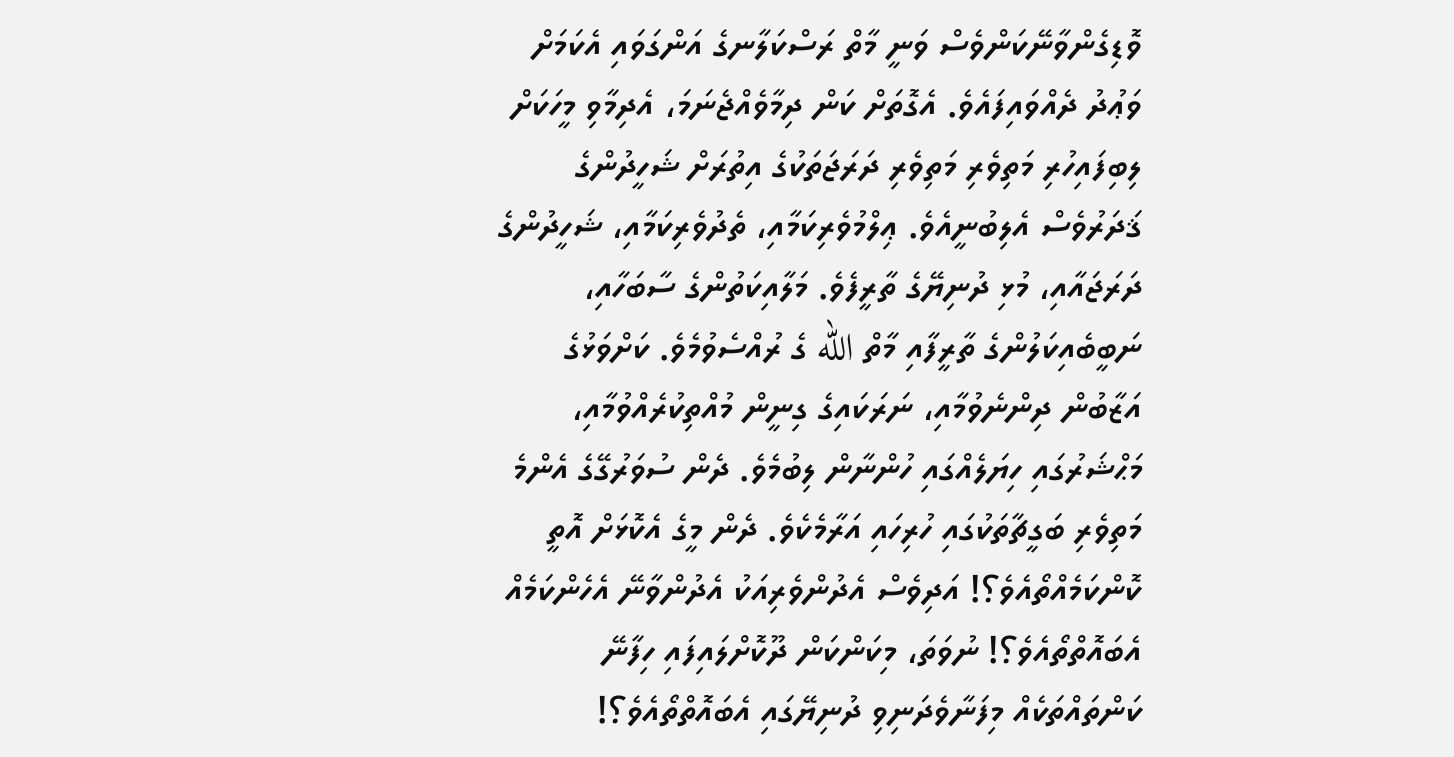ވޮޑިގެންވާނޭކަންވެސް ވަނީ މާތް ރަސްކަލާނގެ އަންގަވައި އެކަމަށް ވަޢުދު ދެއްވައިފައެވެ. އެގޮތަށް ކަން ދިމާވެއްޖެނަމަ، އެދިމާވި މީހަކަށް ލިބިފައިހުރި މަތިވެރި މަތިވެރި ދަރަޖަތަކުގެ އިތުރަށް ޝަހީދުންގެ ޤަދަރުވެސް އެލިބުނީއެވެ. ޢިލްމުވެރިކަމާއި، ތެދުވެރިކަމާއި، ޝަހީދުންގެ ދަރަޖައާއި، މުޅި ދުނިޔޭގެ ތާރީފެވެ. މަލާއިކަތުންގެ ސާބަހާއި، ނަބީބެއިކަލުންގެ ތާރީފާއި މާތް الله ގެ ރުއްސެވުމެވެ. ކަށްވަޅުގެ އަޒާބުން ދިންނެވުމާއި، ނަރަކައިގެ ގިނީން މުއްތިކުރެއްވުމާއި، މަޙްޝަރުގައި ހިޔަލެއްގައި ހުންނާން ލިބުމެވެ. ދެން ސުވަރުގޭގެ އެންމެ މަތިވެރި ބަގީޗާތަކުގައި ހުރިހައި އަރާމެކެވެ. ދެން މީގެ އެކޮޅަށް އޮތީ ކޮންކަމެއްތޯއެވެ؟! އަދިވެސް އެދުންވެރިއަކު އެދުންވާނޭ އެހެންކަމެއް އެބައޮތްތޯއެވެ؟! ނުވަތަ، މިކަންކަން ދޫކޮށްލައިފައި ހިފާނޭ ކަންތައްތަކެއް މިފަނާވެދަނިވި ދުނިޔޭގައި އެބައޮތްތޯއެވެ؟!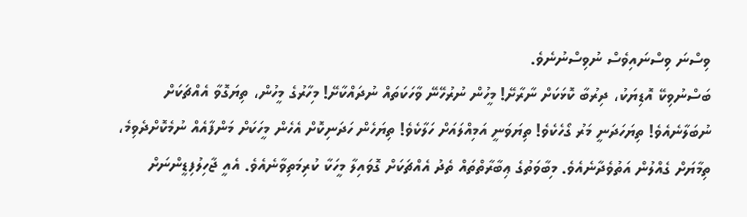ވިސްނަ ވިސްނައިވެސް ނުވިސްނުނެވެ.
ބަސްނުވިކޭ އޮޑިޔަކު، ދިރުބާ ކޮޅަކަށް ނާރާށޭ! މީހުން ނުރުހޭނޭ ވާހަކަތައް ނުދައްކާށޭ! މިހާރުގެ މީހުން، ތިޔަގޮވާ އެއްޗަކަށް ނުބަލާނެއެވެ! ތިޔަހަދަނީ މަރު ގޯހެކެވެ! ތިޔަވަނީ އަމިއްލައަށް ހަލާކެވެ! ތިޔަހެން ހަދަނިކޮށް އެހެން މީހަކަށް މަންފާއެއް ނުމެކޮށްދެވިމެ، ތިމާޔަށް ގެއްލުން އަތުވެދާނެއެވެ. މިބާވަތުގެ ޢިބާރާތްތައް ތެދު އެއްޗަކަށް ގޮވައިލާ މީހަކާ ކުރިމަތިވާނެއެވެ. އެއީ ޖާހިލުފިޑީންނަށް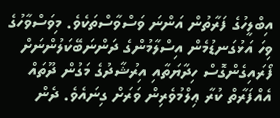އިބްލީހުގެ ފަރާތުން އަންނަ ވަސްވާސްތަކެވެ. މިވަސްވާހުގެ ވިހަ އަޅުގަނޑުމެން އިސްލާމުންގެ ދަންނަބޭކަލުންނަށް ފޯރައިގެންގޮސް ހިދާޔަތާއި އިރުޝާދުގެ މަގުން ދޫތައް އެއްފަރާތް ކުރާ ޢިލްމުވެރިން ވަރަށް ގިނައެވެ. ދެން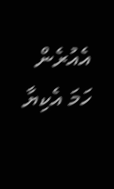އެއުރެން ހަމަ އެކިޔާ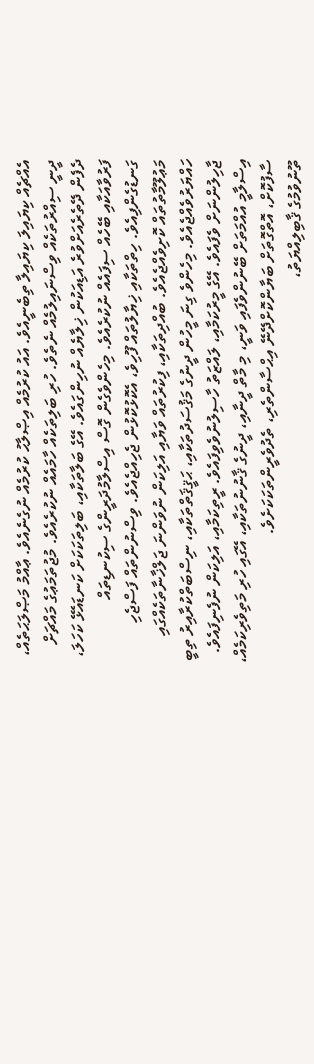އެއްޗެއް ކިޔައިލަ ކިޔައިލާ ތިބެނީއެވެ. އައު ކުރުމެއް އިޞްލާޙު ކުރުމެއް ނުގެނެއެވެ. ޢާއްމު މަޞްލަޙަތެއް، ދީނީ ސިއްރުތަކެއް ވިސްނައިލުމެއް ނެތެވެ. ހުރި ބަލިތަކެއް ހާމައެއް ނުކުރެއެވެ. މުޖުތަމަޢުގެ މައްޗަށް ދެފެން ދޭތެރެއަށްވުރެ އަޑިއަކުން ޚިލާޔެއް ނުހިންގައެވެ. އޭގެ ބަލާތަކާއި، ބަލިތަކަކަށް ކަނޑައެޅޭ ކަހަލަ، ފަރުވާއަކާއި ބޭހެއް ސިފައެއް ނުކުރެއެވެ. މިހެންވެގެން ގޮސް އިސްލާމުދަރީންގެ ސިކުނޑިތައް ގަނޑުގެންފިއެވެ. ހިތްތަކާއި ޚިޔާލުތައް ފޫހިވެ، އެކޮޅުކޮޅުން ޖެހިއްޖެއެވެ. ވިސްނުންތައް ފަސްޖެހި މަޢުލޫމާތުތައް ކޮށިވެއްޖެއެވެ. ބުއްދިތަކާއި، ފިކުރުތައް ވަޔާއި އަލިކަން ނުވަންނަ ޖަލްޚާނާތަކެއްގައި ހައްޔަރުވެއްޖެއެވެ. މިހެންވެ ގިނަ މީހުން ދީނުގެ މަޤުސަދުތަކާއި، ޙަޤީޤަތްތަކާއި، ނިސްބަތްކުރާއިރު ތިބީ ޖާހިލުންނަށް ވެފައެވެ. އޭގެ މީރުކަމާއި، ލައްޒަތު ހާސިލުނުވެވިފައެވެ. ރީތިކަމާއި، އަލިކަން ނުފެނިފައެވެ.
އިސްލާމީ އުއްމަތަށް ބޭނުންވެފައި ވަނީ، މި މާތް ދީނާއި، ދީނުގެ ޤާނުނުތަކާއި، އޭގައި ހުރި މަތިވެރިކަމެއް، ސާފުކޮށް، އޮތްގޮތަށް ބަޔާންކޮށްދޭނޭ އިޙްސާންތެރި، ތެދުވެރީންތަކަކަށެވެ.
ތޫނުވުމުގެ ޤާބިލިއްޔަތު،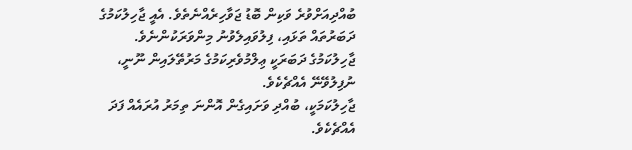ބުއްދިއަށްވުރެ ވަކިން ބޮޑު ޖަވާހިރެއްނެތެވެ. އެއީ ޖާހިލުކަމުގެ ދަބަރުތައް ތަޅައި، ފިލުވައިލެވުނު މިންވަރަކުންނެވެ. ޖާހިލުކަމުގެ ދަބަރަކީ ޢިލްމުވެރިކަމުގެ މަރުތޭލައިން ނޫނީ، ނުފިލުވޭނޭ އެއްޗެކެވެ.
ޖާހިލުކަމަކީ، ބުއްދި ވަށައިގެން އޮންނަ ތިމަރު އުރައެއް ފަދަ އެއްޗެކެވެ.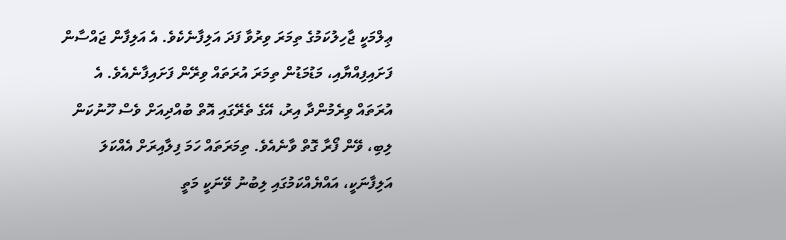ޢިލްމަކީ ޖާހިލުކަމުގެ ތިމަރަ ވިރުވާ ފަދަ އަލިފާނެކެވެ. އެ އަލިފާން ޖައްސާން ފަށައިފިއްޔާއި، މަޑުމަޑުން ތިމަރަ އުރަތައް ވިރޭން ފަށައިފާނެއެވެ. އެ އުރަތައް ވިރެމުންދާ އިރު، އޭގެ ތެރޭގައި އޮތް ބުއްދިއަށް ވެސް ހޫނުކަން ލިބި، ވޭން ފޯރާ ގޮތް ވާނެއެވެ. ތިމަރަތައް ހަމަ ފިލާއިރަށް އެއްކަލަ އަލިފާނަކީ، އައްޔެއްކަމުގައި ލިބުނު ވޭނަކީ މަތީ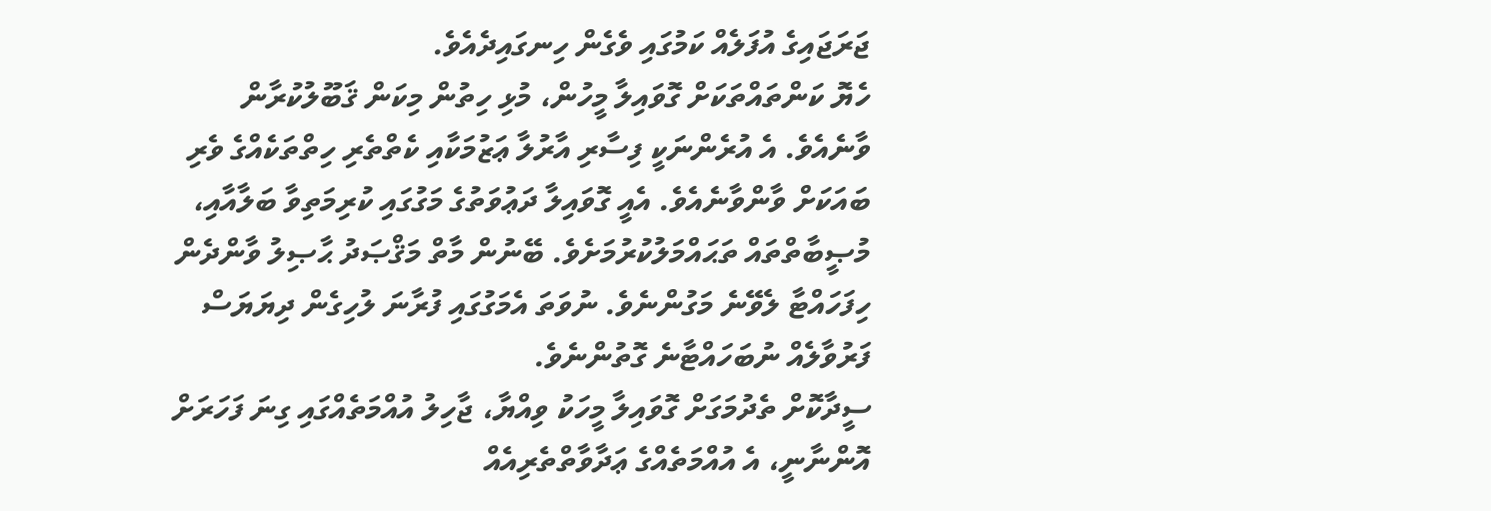ޖަރަޖައިގެ އުފަލެއް ކަމުގައި ވެގެން ހިނގައިދެއެވެ.
ހެޔޮ ކަންތައްތަކަށް ގޮވައިލާ މީހުން، މުޅި ހިތުން މިކަން ޤަބޫލުކުރާން ވާނެއެވެ. އެ އުރެންނަކީ ފިސާރި އާރުލާ ޢަޒުމަކާއި ކެތްތެރި ހިތްތަކެއްގެ ވެރި ބައަކަށް ވާންވާނެއެވެ. އެއީ ގޮވައިލާ ދަޢުވަތުގެ މަގުގައި ކުރިމަތިވާ ބަލާއާއި، މުޞީބާތްތައް ތަޙައްމަލުކުރުމަށެވެ. ބޭނުން މާތް މަޤްޞަދު ޙާޞިލު ވާންދެން ހިފަހައްޓާ ލެވޭނެ މަގުންނެވެ. ނުވަތަ އެމަގުގައި ފުރާނަ ލުހިގެން ދިޔަޔަސް ފަރުވާލެއް ނުބަހައްޓާނެ ގޮތުންނެވެ.
ސީދާކޮށް ތެދުމަގަށް ގޮވައިލާ މީހަކު ވިއްޔާ، ޖާހިލު އުއްމަތެއްގައި ގިނަ ފަހަރަށް އޮންނާނީ، އެ އުއްމަތެއްގެ ޢަދާވާތްތެރިއެއް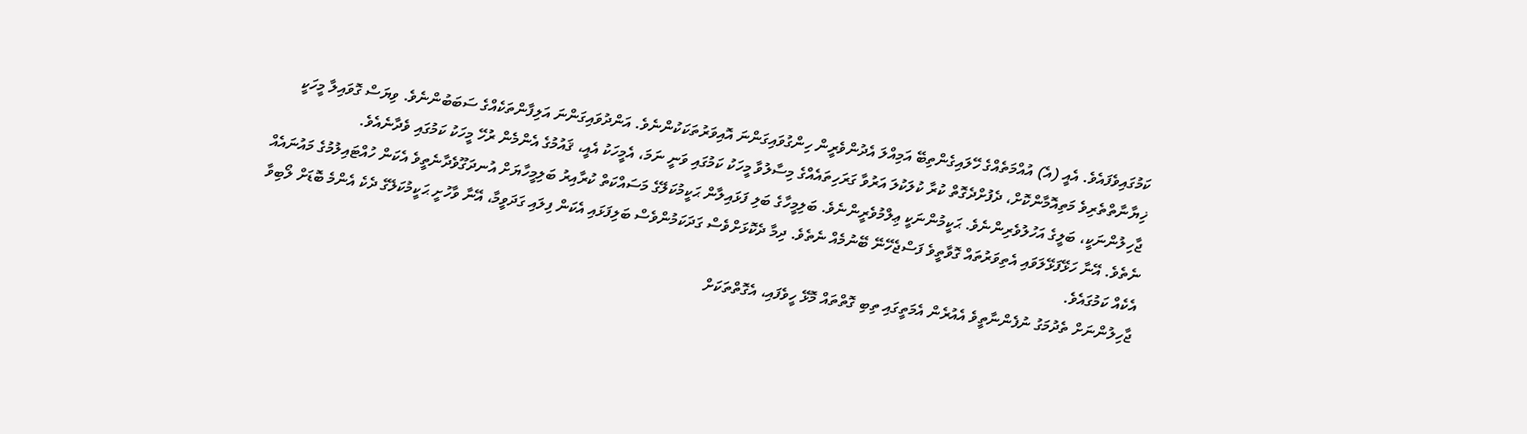ކަމުގައިވެފައެވެ. އެއީ (އެ) އުއްމަތެއްގެ ހޭލައިގެންތިބޭ އަމިއްލަ އެދުންވެރީން ހިންގުވައިގަންނަ އޮއިވަރުތަކަކުންނެވެ. އަންދުވައިގަންނަ އަލިފާންތަކެއްގެ ސަބަބުންނެވެ. ވިޔަސް ގޮވައިލާ މީހަކީ ޚިޔާނާތްތެރިވެ މަތިއޮމާންކޮށް، ދެފުށްދެގޮތް ކުރާ ކުލަކުލަ އަރުވާ ގަރަހިތައެއްގެ މިސާލުވާ މީހަކު ކަމުގައި ވަނީ ނަމަ، އެމީހަކު އެއީ، ޤައުމުގެ އެންމެން ރުހޭ މީހަކު ކަމުގައި ވެދާނެއެވެ.
ޖާހިލުންނަކީ، ބަލީގެ އަހުލުވެރިންނެވެ. ޙަކީމުންނަކީ ޢިލްމުވެރީންނެވެ. ބަލިމީހާގެ ބަލި ފަޅައިލާން ޙަކީމުކަލޭގެ މަސައްކަތް ކުރާއިރު ބަލިމީހާޔަށް އުނދަގޫވެދާނެތީވެ އެކަން ހުއްޓައިލުމުގެ މައުނައެއް ނެތެވެ. އޭނާ ހަޅޭފަޅޭލަވައި އެތިވަރުތައް ގޮވާތީވެ ފަސްޖެހޭނޭ ބޭނުމެއް ނެތެވެ. ދިމާ ދެކޮޅަށްވެސް ގަދަކަމުންވެސް ބަލިފަޅައި އެކަން ފިލައި ގަދަވީމާ، އޭނާ ވާހުށީ ޙަކީމުކަލޭގެ ދެކެ އެންމެ ބޮޑަށް ލޯބިވާ އެކެއް ކަމުގައެވެ.
ޖާހިލުންނަށް ތެދުމަގު ނުފެންނާތީވެ އެއުރެން އެމަތީގައި ތިބި ގޮތްތައް މޮޅޭ ހީވެފައި، އެގޮތްތަކަށް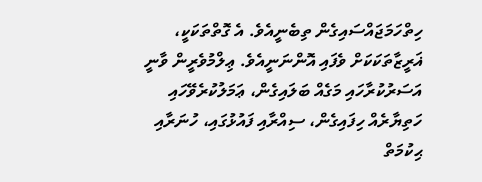ހިތްހަމަޖައްސައިގެން ތިބެނީއެވެ. އެ ގޮތްތަކަކީ، ޣަރީޒާތަކަކަށް ވެފައި އޮންނަނީއެވެ. ޢިލްމުވެރީން ވާނީ އަސަރުކުރާހައި މަގެއް ބަލައިގެން، ޢަމަލުކުރެވޭހައި ހަތިޔާރެއް ހިފައިގެން، ސިއްރާއި ފައުޅުގައި، ހުނަރާއި ޙިކުމަތް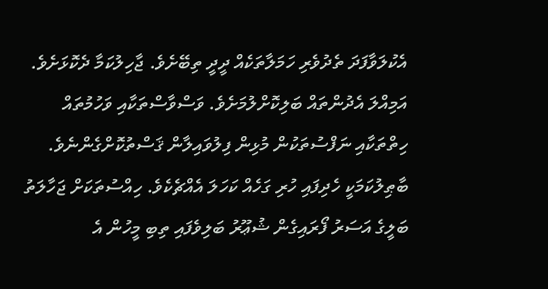އެކުލަވާފަދަ ތެދުވެރި ހަމަލާތަކެއް ދީދީ ތިބޭށެވެ. ޖާހިލުކަމާ ދެކޮޅަށެވެ. އަމިއްލަ އެދުންތައް ބަލިކޮށްލުމަށެވެ. ވަސްވާސްތަކާއި ވަހުމުތައް ހިތްތަކާއި ނަފްސުތަކުން މުޅިން ފިލުވައިލާން ޤަސްތުކޮށްގެންނެވެ.
ބާޠިލުކަމަކީ ހެދިފައި ހުރި ގަހެއް ކަހަލަ އެއްޗެކެވެ. ހިއްސުތަކަށް ޖަހާލަތު ބަލީގެ އަސަރު ފޯރައިގެން ޝުޢޫރު ބަލިވެފައި ތިބި މީހުން އެ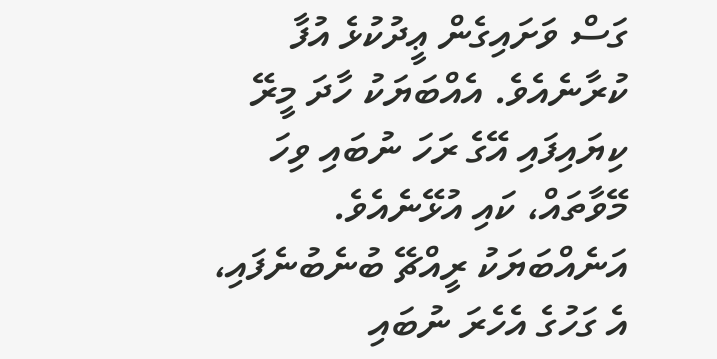ގަސް ވަށައިގެން ޢީދުކުޅެ އުފާ ކުރާނެއެވެ. އެއްބަޔަކު ހާދަ މީރޭ ކިޔައިފައި އޭގެ ރަހަ ނުބައި ވިހަ މޭވާތައް، ކައި އުޅޭނެއެވެ. އަނެއްބަޔަކު ރީއްޗޭ ބުނެބުނެފައި، އެ ގަހުގެ އެހެރަ ނުބައި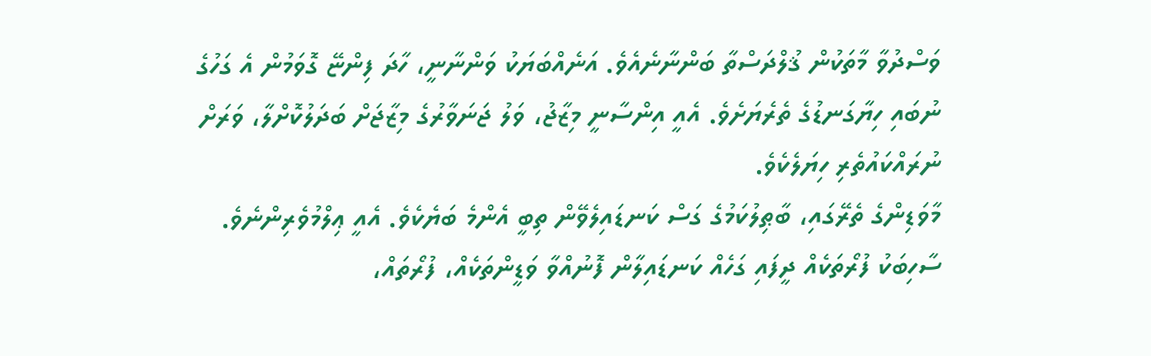ވަސްދުވާ މާތަކުން ޤުލްދަސްތާ ބަންނާނެއެވެ. އަނެއްބަޔަކު ވަންނާނީ، ހާދަ ފިންޏޭ ގޮވަމުން އެ ގަހުގެ ނުބައި ހިޔާގަނޑުގެ ތެރެޔަށެވެ. އެއީ އިންސާނީ މިޒާޖު، ވަލު ޖަނަވާރުގެ މިޒާޖަށް ބަދަލުކޮށްލާ، ވަރަށް ނުރައްކައުތެރި ހިޔަލެކެވެ.
މާވަޑިންގެ ތެރޭގައި، ބާޠިލުކަމުގެ ގަސް ކަނޑައިލެވޭން ތިބީ އެންމެ ބަޔެކެވެ. އެއީ ޢިލްމުވެރިންނެވެ. ސާހިބަކު ފުރޯތަކެއް ދީފައި ގަހެއް ކަނޑައިލާން ފޮނުއްވާ ވަޑީންތަކެއް، ފުރޯތައް،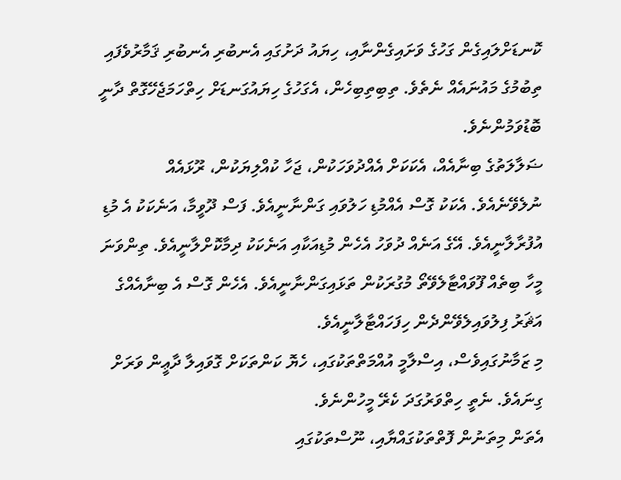ކޮނޑަށްލައިގެން ގަހުގެ ވަށައިގެންނާއި، ހިޔައު ދަށުގައި އެނބުރި އެނބުރި ޤަމާރުވެފައި ތިބުމުގެ މައުނައެއް ނެތެވެ. ތިބިތިބިހެން، އެގަހުގެ ހިޔައުގަނޑަށް ހިތްހަމަޖެހޭގޮތް ދާނީ ބޮޑުވަމުންނެވެ.
ޟަލާލަތުގެ ބިނާއެއް، އެކަކަށް އެއްދުވަހަކުން، ޖަހާ ކުއްލިޔަކުން، ރޫޅައެއް ނުލެވޭނެއެވެ. އެކަކު ގޮސް އެއްމުޑި ހަލުވައި ގަންނާނީއެވެ. ފަސް ދޫވީމާ، އަނެކަކު އެ މުޑި އުފުރާލާނީއެވެ. އޭގެ އަނެއް ދުވަހު އެހެން މުޑިއަކާއި އަނެކަކު ދިމާކޮށްލާނީއެވެ. ތިންވަނަ މީހާ ބިތެއް ފޫވައްޓާލެވޭތޯ މުގުރަކުން ތަޅައިގަންނާނީއެވެ. އެހެން ގޮސް އެ ބިނާއެއްގެ އަޘަރު ފިލުވައިލެވޭންދެން ހިފަހައްޓާލާނީއެވެ.
މި ޒަމާނުގައިވެސް، އިސްލާމީ އުއްމަތްތަކުގައި، ހެޔޮ ކަންތަކަށް ގޮވައިލާ ދާޢީން ވަރަށް ގިނައެވެ. ނެތީ ހިތްވަރުގަދަ ކެރޭ މީހުންނެވެ.
އެތަން މިތަނުން ފޮތްތަކުގައްޔާއި، ނޫސްތަކުގައި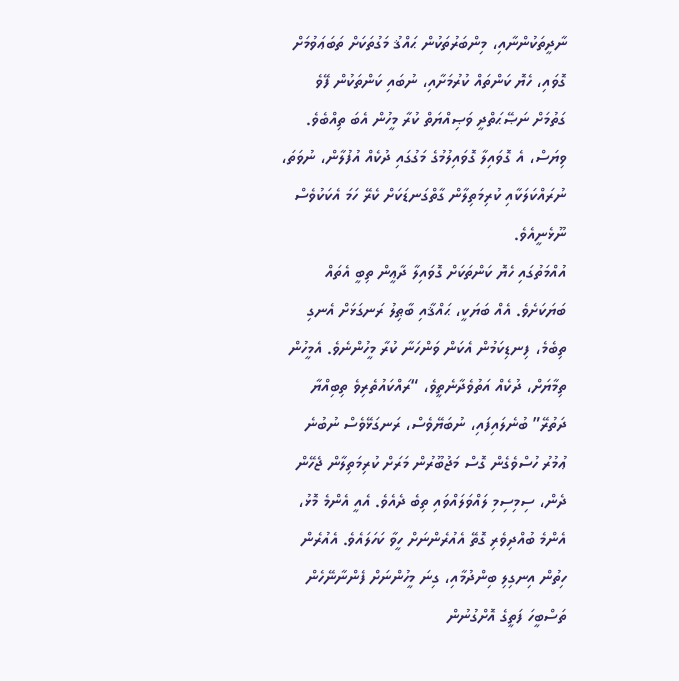ނާދީތަކުންނާއި، މިންބަރުތަކުން ޙައްޤު މަގުތަކަށް ތަބަޢަވުމަށް ގޮވައި، ހެޔޮ ކަންތައް ކުރުމަށާއި، ނުބައި ކަންތަކުން ފޭވެ ގަތުމަށް ނަޞޭޙަތްދީ ވަޞިއްޔަތް ކުރާ މީހުން އެބަ ތިއްބެވެ. ވިޔަސް، އެ ގޮވައިލާ ގޮވައިލުމުގެ މަގުގައި ދުކެއް އުފުލާން، ނުވަތަ، ނުރައްކަލަކާއި ކުރިމަތިލާން ގާތްގަނޑަކަށް ކެރޭ ހަމަ އެކަކުވެސް ނޫޅެނީއެވެ.
އުއްމަތުގައި ހެޔޮ ކަންތަކަށް ގޮވައިލާ ދާޢީން ތިބީ އެތައް ބަޔަކަށެވެ. އެއް ބަޔަކީ، ޙައްޤާއި ބާޠިލު ރަނގަޅަށް އެނގި ތިބެމެ، ފިނޑިކަމުން އެކަން ވަންހަނާ ކުރާ މީހުންނެވެ. އެމީހުން ތިމާޔަށް، ދުކެއް އަތުވެދާނެތީވެ، “ރައްކައުތެރިވެ ތިބިއްޔާ ދަތުރޭ” ބުނެލައިފައި، ނުބަޔޭވެސް، ރަނގަޅޭވެސް ނުބުނެ ޢުމުރު ހުސްވެގެން ގޮސް މަޖުބޫރުން މަރަށް ކުރިމަތިލާން ޖެހޭން ދެން، ސިމިސިމި ލައްވަލައްވައި ތިބެ ދެއެވެ. އެއީ އެންމެ މޮޅު، އެންމެ ބުއްދިވެރި ގޮތޭ އެއުރެންނަށް ހީވާ ކަހަލައެވެ. އެއުރެން ހިތުން އިނގިލި ބިންދުމާއި، ގިނަ މީހުންނަށް ފެންނާނޭހެން ތަސްބީހަ ފަތީގެ އޮށްގުނުން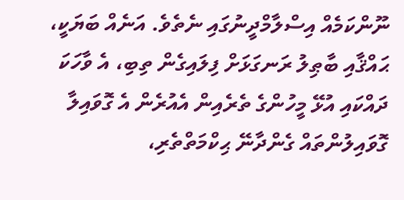ނޫންކަމެއް އިސްލާމްދީނުގައި ނެތެވެ. އަނެއް ބަޔަކީ، ޙައްޤާއި ބާޠިލު ރަނގަޅަށް ފިލައިގެން ތިބި، އެ ވާހަކަ ދައްކައި އުޅޭ މީހުންގެ ތެރެއިން އެއުރެން އެ ގޮވައިލާ ގޮވައިލުންތައް ގެންދާނޭ ޙިކްމަތްތެރި،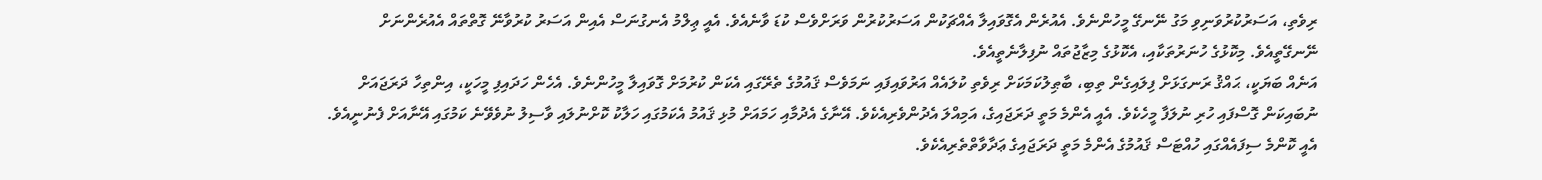ރިވެތި، އަސަރުކުރުވަނިވި މަގު ނޭނގޭ މީހުންނެވެ. އެއުރެން އެގޮވައިލާ އެއްޗަކުން އަސަރުކުރުން ވަރަށްވެސް ކުޑަ ވާނެއެވެ. އެއީ ޢިލްމު އެނގުނަސް އެއިން އަސަރު ކުރުވާނޭ ގޮތްތައް އެއުރެންނަށް ނޭނގޭތީއެވެ. މިކޮޅުގެ ހުނަރުތަކާއި، އެކޮޅުގެ މިޒާޖުތައް ނުފިލާނެތީއެވެ.
އަނެއް ބަޔަކީ، ޙައްޤު ރަނގަޅަށް ފިލައިގެން ތިބި، ބާޠިލުކަމަކަށް ރިވެތި ކުލައެއް އަރުވައިފައި ނަމަވެސް ޤައުމުގެ ތެރޭގައި އެކަން ކުރުމަށް ގޮވައިލާ މީހުންނެވެ. އެހެން ހަދައިފި މީހަކީ، އިންތިހާ ދަރަޖައަށް ނުބައިކަން ގޮސްފައި ހުރި ނުލަފާ މީހެކެވެ. އެއީ އެންމެ މަތީ ދަރަޖައިގެ، އަމިއްލަ އެދުންވެރިއެކެވެ. އޭނާގެ އެދުމާއި ހަމައަށް މުޅި ޤައުމު އެކަމުގައި ހަލާކު ކޮށްނުލައި ވާސިލު ނުވެވޭނެ ކަމުގައި އޭނާއަށް ފެނުނީއެވެ. އެއީ ކޮންމެ ސިފައެއްގައި ހުއްޓަސް ޤައުމުގެ އެންމެ މަތީ ދަރަޖައިގެ ޢަދާވާތްތެރިއެކެވެ.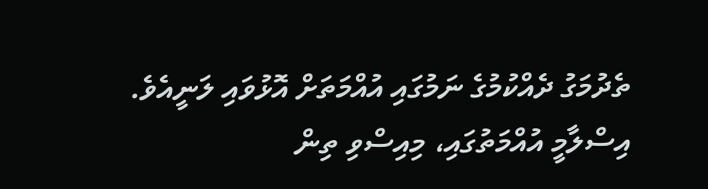ތެދުމަގު ދެއްކުމުގެ ނަމުގައި އުއްމަތަށް އޮޅުވައި ލަނީއެވެ.
އިސްލާމީ އުއްމަތުގައި، މިއިސްވި ތިން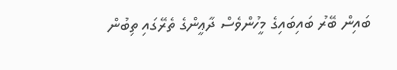ބައިން ބޭރު ބައިބައިގެ މީހުންވެސް ދާޢީންގެ ތެރޭގައި ތިބުން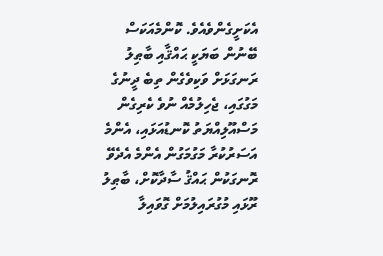އެކަށީގެންވެއެވެ. ކޮންމެއަކަސް ބޭނުން ބަޔަކީ ޙައްޤާއި ބާޠިލު ރަނގަޅަށް ވަކިވެގެން ތިބެ ދީނުގެ މަގުގައި، ޖެހިލުމެއް ނުވެ ކެރިގެން މަސްއޫލިއްޔަތު ކޮނޑުއަޅައި، އެންމެ އަސަރުކުރާ މަގުމަގުން އެންމެ އެދެވޭ ރޮނގަކުން ޙައްޤު ސާދާކޮށް، ބާޠިލު ރޫޅައި މުގުރައިލުމަށް ގޮވައިލާ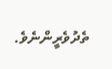ތެދުވެރީންނެވެ.